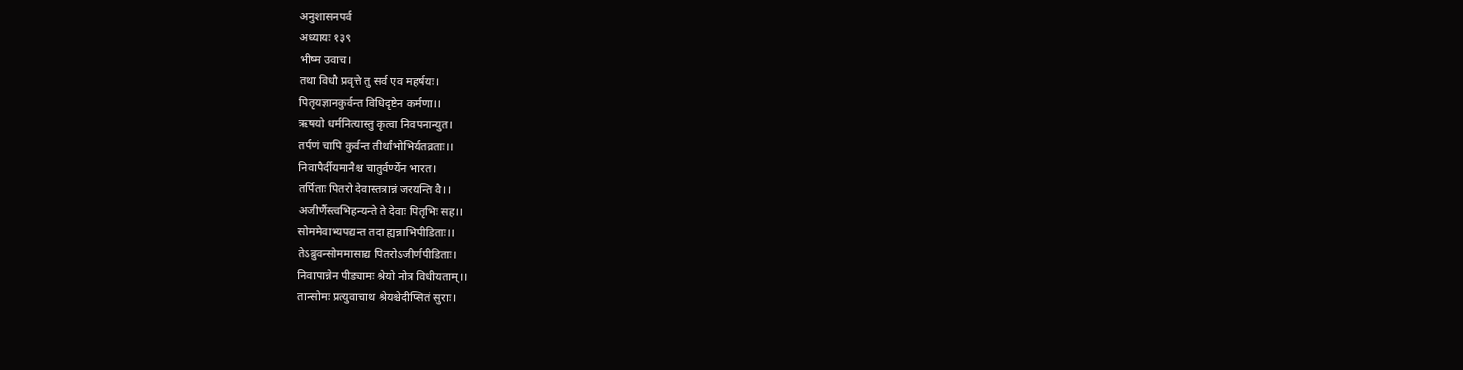अनुशासनपर्व
अध्यायः १३९
भीष्म उवाच।
तथा विधौ प्रवृत्ते तु सर्व एव महर्षयः।
पितृयज्ञानकुर्वन्त विधिदृष्टेन कर्मणा।।
ऋषयो धर्मनित्यास्तु कृत्वा निवपनान्युत।
तर्पणं चापि कुर्वन्त तीर्थांभोभिर्यतव्रताः।।
निवापैर्दीयमानैश्च चातुर्वर्ण्येन भारत।
तर्पिताः पितरो देवास्तत्रान्नं जरयन्ति वै।।
अजीर्णैस्त्वभिहन्यन्ते ते देवाः पितृभिः सह।।
सोममेवाभ्यपद्यन्त तदा ह्यन्नाभिपीडिताः।।
तेऽब्रुवन्सोममासाद्य पितरोऽजीर्णपीडिताः।
निवापान्नेन पीड्यामः श्रेयो नोत्र विधीयताम्।।
तान्सोमः प्रत्युवाचाथ श्रेयश्चेदीप्सितं सुराः।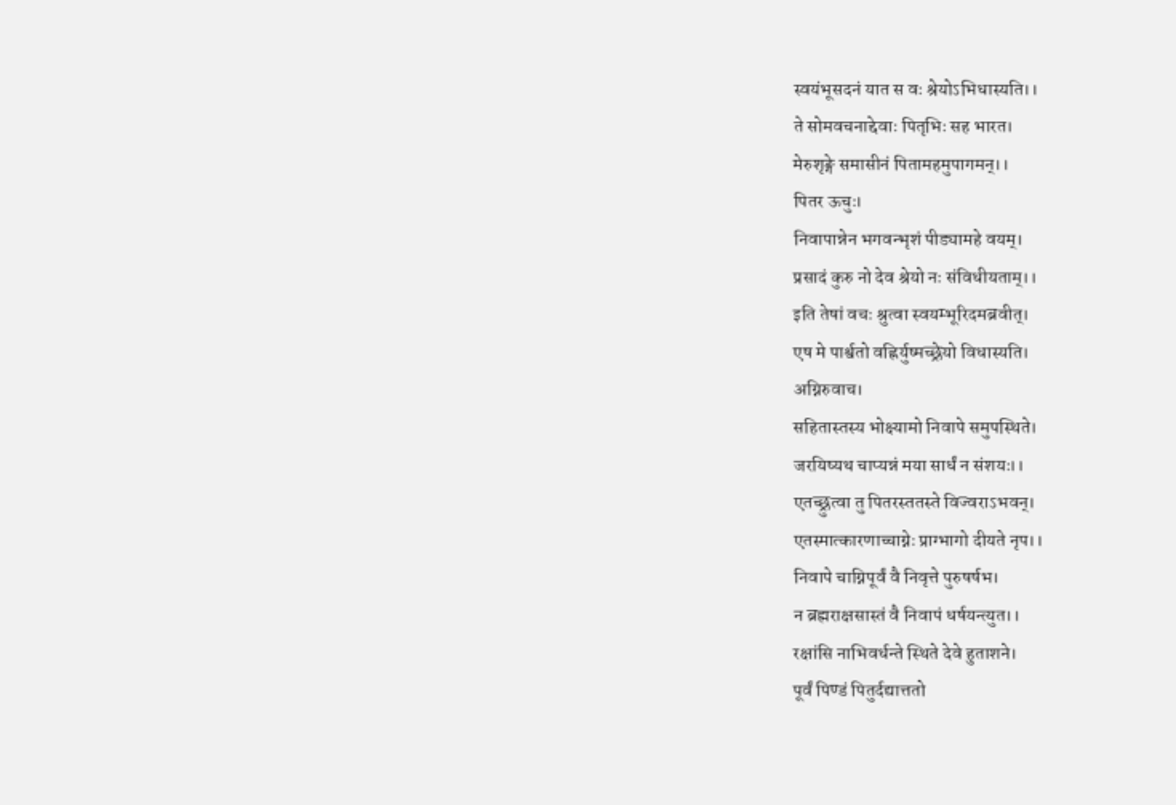स्वयंभूसदनं यात स वः श्रेयोऽभिधास्यति।।
ते सोमवचनाद्देवाः पितृभिः सह भारत।
मेरुशृङ्गे समासीनं पितामहमुपागमन्।।
पितर ऊचुः।
निवापान्नेन भगवन्भृशं पीड्यामहे वयम्।
प्रसादं कुरु नो देव श्रेयो नः संविधीयताम्।।
इति तेषां वचः श्रुत्वा स्वयम्भूरिदमब्रवीत्।
एष मे पार्श्वतो वह्निर्युष्मच्छ्रेयो विधास्यति।
अग्निरुवाच।
सहितास्तस्य भोक्ष्यामो निवापे समुपस्थिते।
जरयिष्यथ चाप्यन्नं मया सार्धं न संशयः।।
एतच्छ्रुत्वा तु पितरस्ततस्ते विज्वराऽभवन्।
एतस्मात्कारणाच्चाग्नेः प्राग्भागो दीयते नृप।।
निवापे चाग्निपूर्वं वै निवृत्ते पुरुषर्षभ।
न ब्रह्मराक्षसास्तं वै निवापं धर्षयन्त्युत।।
रक्षांसि नाभिवर्धन्ते स्थिते देवे हुताशने।
पूर्वं पिण्डं पितुर्दद्यात्ततो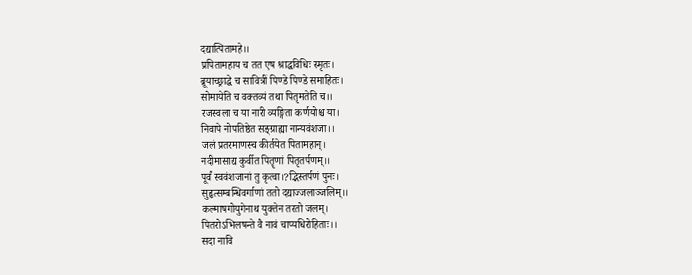दद्यात्पितामहे।।
प्रपितामहाय च तत एष श्राद्धविधिः स्मृतः।
ब्रूयाच्छ्राद्धे च सावित्रीं पिण्डे पिण्डे समाहितः।
सोमायेति च वक्तव्यं तथा पितृमतेति च।।
रजस्वला च या नारी व्यङ्गिता कर्णयोश्च या।
निवापे नोपतिष्ठेत सङ्ग्राह्या नान्यवंशजा।।
जलं प्रतरमाणस्च कीर्तयेत पितामहान्।
नदीमासाद्य कुर्वीत पितॄणां पितृतर्पणम्।।
पूर्वं स्ववंशजानां तु कृत्वा।?द्भिस्तर्पणं पुनः।
सुहृत्सम्बन्धिवर्गाणां ततो दद्याज्जलाञ्जलिम्।।
कल्माषगोयुगेनाथ युक्तेन तरतो जलम्।
पितरोऽभिलषन्ते वै नावं चाप्यधिरोहिताः।।
सदा नावि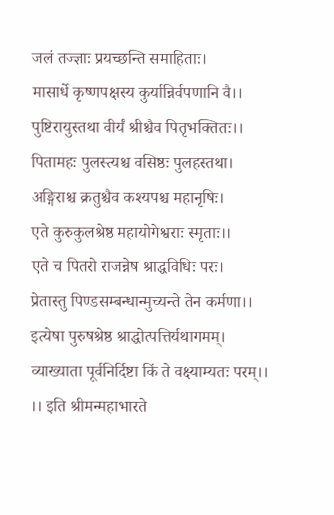जलं तज्ज्ञाः प्रयच्छन्ति समाहिताः।
मासार्धे कृष्णपक्षस्य कुर्यान्निर्वपणानि वै।।
पुष्टिरायुस्तथा वीर्यं श्रीश्चैव पितृभक्तितः।।
पितामहः पुलस्त्यश्च वसिष्ठः पुलहस्तथा।
अङ्गिराश्च क्रतुश्चैव कश्यपश्च महानृषिः।
एते कुरुकुलश्रेष्ठ महायोगेश्वराः स्मृताः।।
एते च पितरो राजन्नेष श्राद्धविधिः परः।
प्रेतास्तु पिण्डसम्बन्धान्मुच्यन्ते तेन कर्मणा।।
इत्येषा पुरुषश्रेष्ठ श्राद्धोत्पत्तिर्यथागमम्।
व्याख्याता पूर्वनिर्दिष्टा किं ते वक्ष्याम्यतः परम्।।
।। इति श्रीमन्महाभारते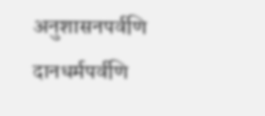अनुशासनपर्वणि
दानधर्मपर्वणि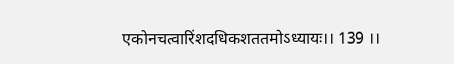एकोनचत्वारिंशदधिकशततमोऽध्यायः।। 139 ।।